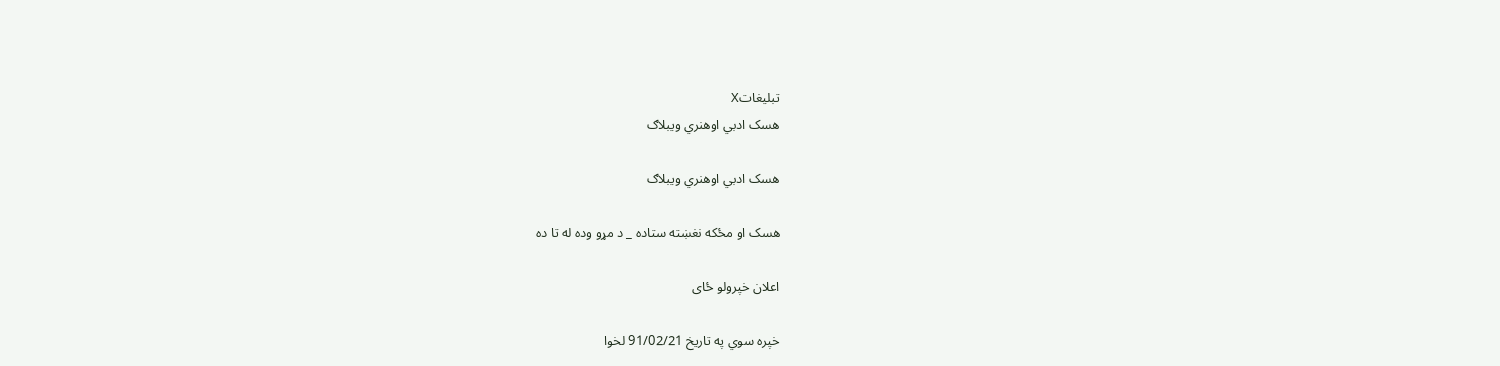تبليغاتX
هسک ادبي اوهنري ویبلاګ

هسک ادبي اوهنري ویبلاګ

هسک او مځکه نغښته ستاده _ د مړو وده له تا ده

اعلان خپرولو ځاى

خپره سوي په تاريخ 91/02/21 لخوا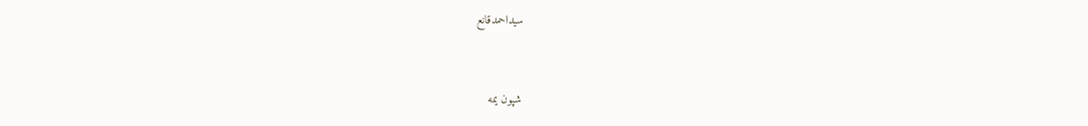سیداحمدقانع


شپون یمه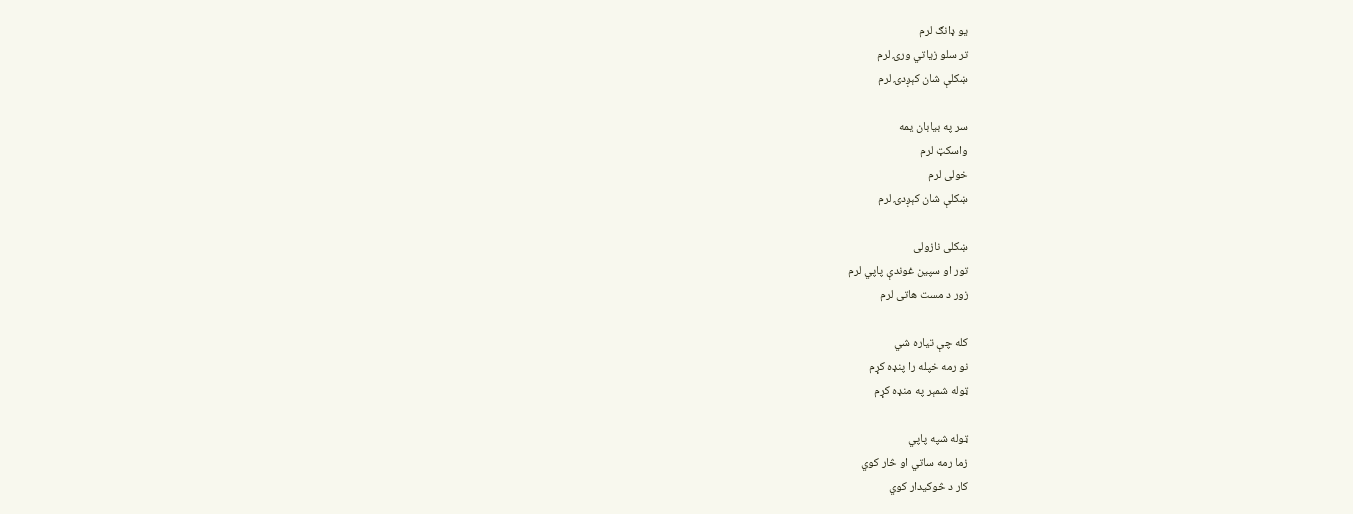یو ډانګ لرم
تر سلو زیاتي ورۍ لرم
ښکلې شان کېږدۍ لرم

سر په بیابان یمه
واسکټ لرم
خولی لرم
ښکلې شان کېږدۍ لرم

ښکلی نازولی
تور او سپین غوندې پاپي لرم
زور د مست هاتی لرم

کله چې تیاره شي
نو رمه خپله را پنډه کړم
ټوله شمېر په منډه کړم

ټوله شپه پاپي
زما رمه ساتي او څار کوي
کار د څوکیدار کوي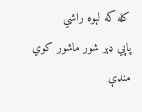کله که لېوه راشي
پاپي ډېر شور ماشور کوي
منډې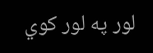لور په لور کوي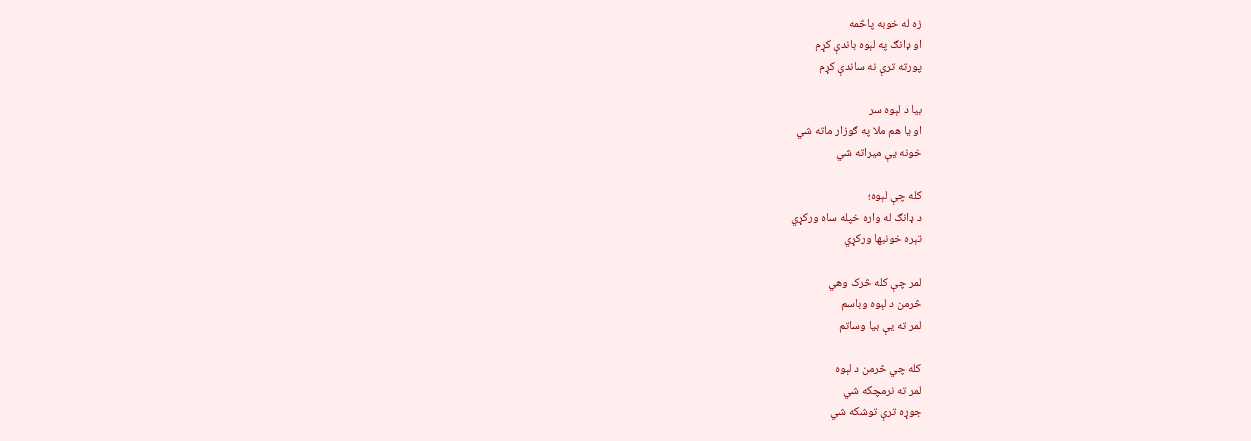زه له خوبه پاڅمه
او ډانګ په لېوه باندې کړم
پورته ترې نه ساندې کړم

بیا د لېوه سر
او یا هم ملا په ګوزار ماته شي
خونه یې میراته شي

کله چې لېوه؛
د ډانګ له واره خپله ساه ورکړي
تېره خونبها ورکړي

لمر چې کله څرک وهي
څرمن د لېوه وباسم
لمر ته یې بیا وساتم

کله چي څرمن د لېوه
لمر ته نرمچکه شي
جوړه ترې توشکه شي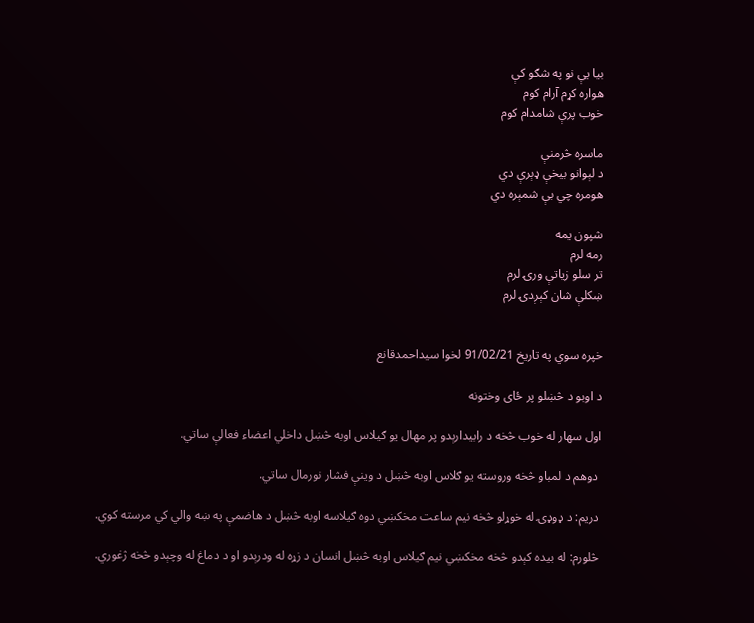بیا یې نو په شګو کې
هواره کړم آرام کوم
خوب پرې شامدام کوم

ماسره څرمنې
د لېوانو بیخې ډېرې دي
هومره چي بې شمېره دي

شپون یمه
رمه لرم
تر سلو زیاتې ورۍ لرم
ښکلې شان کېږدۍ لرم


خپره سوي په تاريخ 91/02/21 لخوا سیداحمدقانع

د اوبو د څښلو پر ځاى وختونه

اول سهار له خوب څخه د رابيدارېدو پر مهال يو ګيلاس اوبه څښل داخلي اعضاء فعالې ساتي.

 دوهم د لمباو څخه وروسته يو ګلاس اوبه څښل د وينې فشار نورمال ساتي.

 دريم: د ډوډۍ له خوړلو څخه نيم ساعت مخکښي دوه ګيلاسه اوبه څښل د هاضمې په ښه والي کي مرسته کوي.

 څلورم: له بيده کېدو څخه مخکښي نيم ګيلاس اوبه څښل انسان د زړه له ودرېدو او د دماغ له وچېدو څخه ژغوري.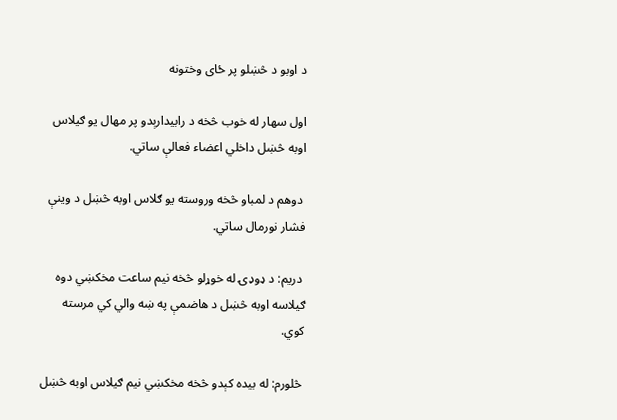د اوبو د څښلو پر ځاى وختونه

اول سهار له خوب څخه د رابيدارېدو پر مهال يو ګيلاس اوبه څښل داخلي اعضاء فعالې ساتي.

 دوهم د لمباو څخه وروسته يو ګلاس اوبه څښل د وينې فشار نورمال ساتي.

 دريم: د ډوډۍ له خوړلو څخه نيم ساعت مخکښي دوه ګيلاسه اوبه څښل د هاضمې په ښه والي کي مرسته کوي.

 څلورم: له بيده کېدو څخه مخکښي نيم ګيلاس اوبه څښل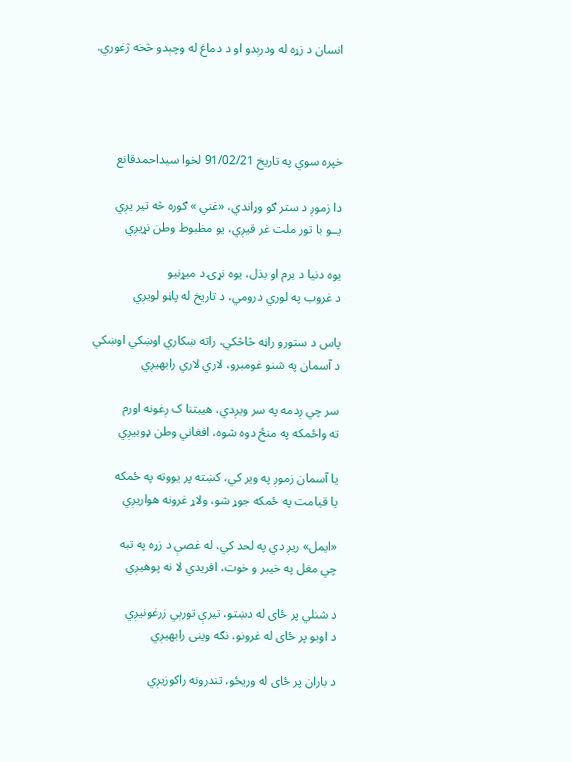انسان د زړه له ودرېدو او د دماغ له وچېدو څخه ژغوري.




خپره سوي په تاريخ 91/02/21 لخوا سیداحمدقانع

دا زموږ د ستر ګو وړاندي، «غني » ګوره څه تیر یږي
یــو با تور ملت غر قیږي، یو مظبوط وطن نړیږي

یوه دنیا د برم او بذل، یوه نړۍ د میړنیو
د غروب په لوري درومي، د تاریخ له پاڼو لویږي

پاس د ستورو راڼه څاڅکي، راته ښکاري اوښکي اوښکي
د آسمان په شنو غومبرو، لاري لاري رابهیږي

سر چي ږدمه په سر ویږدي، هیبتنا ک ږغونه اورم
ته واځمکه په منځ دوه شوه، افغاني وطن ډوبیږي

یا آسمان زموږ په ویر کي، کښته پر یووته په ځمکه
یا قیامت په ځمکه جوړ شو، ولاړ غرونه هواریږي

«ایمل» ریږ دي په لحد کي، له غصې د زړه په تبه
چي مغل په خیبر و خوت، افریدي لا نه پوهیږي

د شنلي پر ځای له دښتو، تیرې تورېي زرغونیږي
د اوبو پر ځای له غرونو، نګه وینی رابهیږي

د باران پر ځای له وریځو، تندرونه راکوزیږي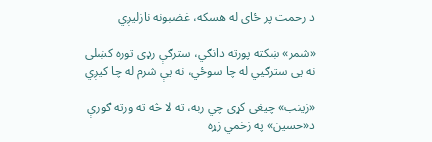د رحمت پر ځای له هسکه، غضبونه نازلیږي

«شمر» ښکته پورته دانګي، سترګې رډی توره کښلی
نه یی سترګیي له چا سوځي، نه یې شرم له چا کیږي

«زینب» چیغی کړی چي ربه، ته لا څه ته ورته ګورې
د«حسین» په زخمي زړه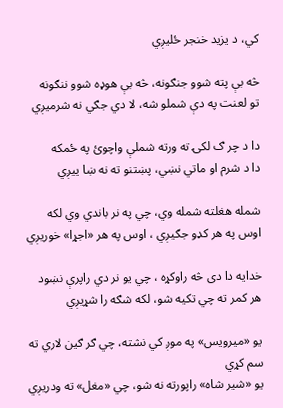کي، د یزید خنجر ځلیږي

څه بې پته شوو جنګونه، څه بې هوډه شوو ننګونه
تو لعنت په دې شملو شه، لا دي جګي نه شرميږي

دا د چر ګ لکۍ ته ورته شملې واچوئ په ځمکه
دا د شرم او ماتي نښي، پښتنو ته نه ښا ييږي

شمله هغلته شمله وي، چي په نر باندي وي لکه
اوس په هر کډو جګيږي ، اوس په هر «اجړا» خوريږي

خدايه دا دی څه راوکړه ، چي يو نر دي راپرې نښود
هر کمر ته چي تکيه شو، لکه شګه را شړيږي

يو «ميرويس» په موږ کي نشته، چي ګر ګين لاري ته سم کړي
يو «شير شاه» راپورته نه شو، چي «مغل» ته ودريږي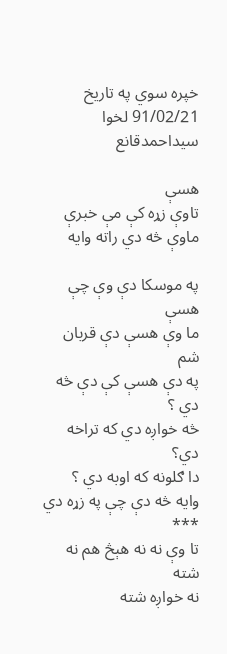خپره سوي په تاريخ 91/02/21 لخوا سیداحمدقانع

هسې
تاوې زړه کې مې خبرې
ماوې څه دي راته وايه

په موسکا دې وې چې هسې
ما وې هسې دې قربان شم
په دې هسې کې دې څه دي ؟
څه خواږه دي که تراخه دي؟
دا ګلونه که اوبه دي ؟
وايه څه دې چې په زړه دي
***
تا وې نه نه هېڅ هم نه شته
نه خواږه شته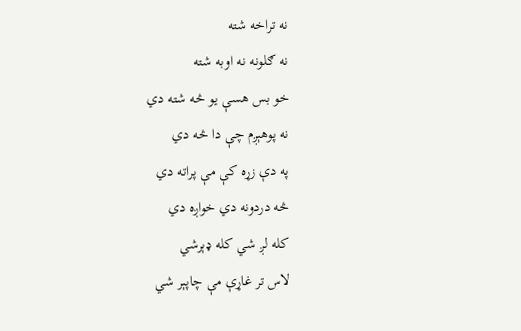نه تراخه شته
نه ګلونه نه اوبه شته
خو بس هسې يو څه شته دي
نه پوهېږم چې دا څه دي
په دې زړه کې مې پراته دي
څه دردونه دي خواږه دي
کله لږ شي کله ډېرشي
لاس تر غاړې مې چاپېر شي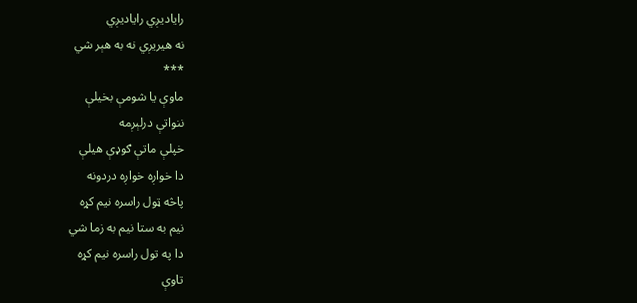راياديږي راياديږي
نه هيريږي نه به هېر شي
***
ماوې يا شومې بخيلې
ننواتې درلېږمه
خپلې ماتې ګوډې هيلې
دا خواږه خواږه دردونه
پاڅه ټول راسره نيم کړه
نيم به ستا نيم به زما شي
دا په تول راسره نيم کړه
تاوې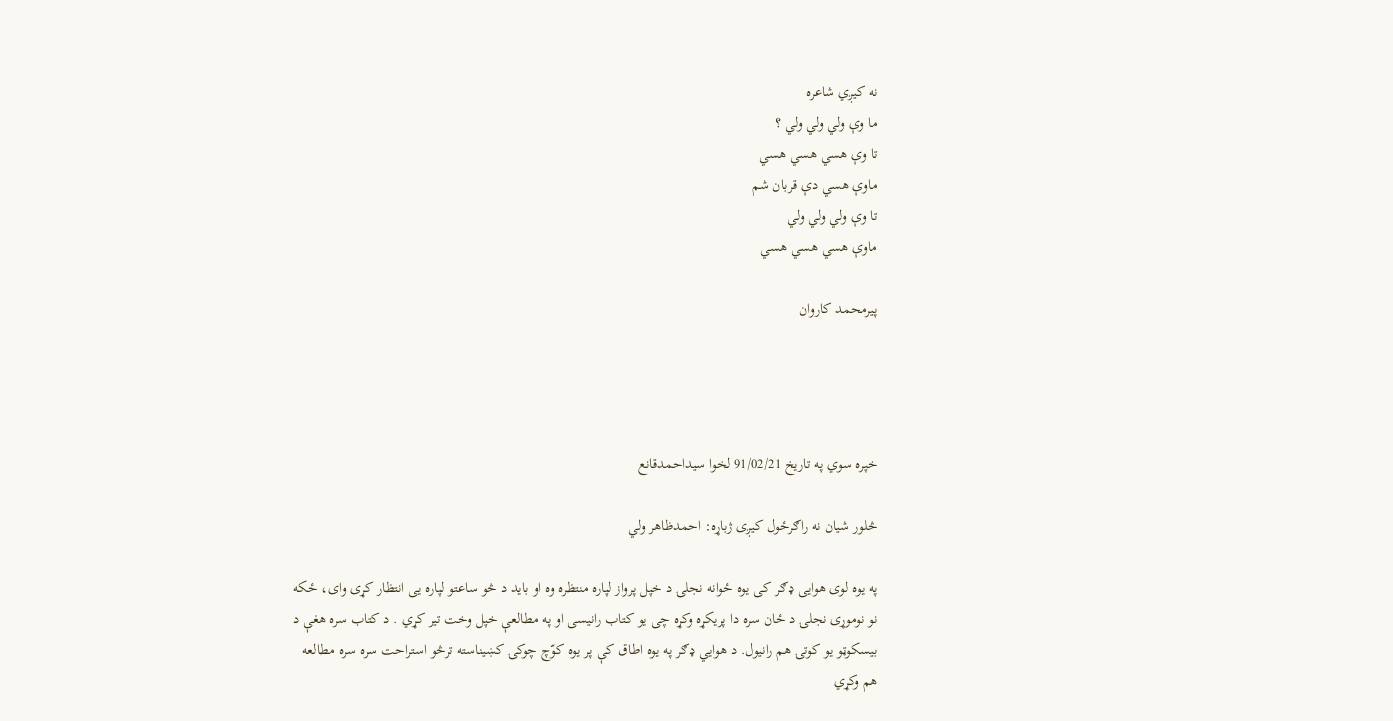نه کيږي شاعره
ما وې ولي ولي ولي ؟
تا وې هسي هسي هسي
ماوې هسي دې قربان شم
تا وې ولي ولي ولي
ماوې هسي هسي هسي

پيرمحمد کاروان




خپره سوي په تاريخ 91/02/21 لخوا سیداحمدقانع

څلور شیان نه راګرځول کیږی ژباړه: احمدظاهر ولي

په یوه لوی هوایی ډګر کی یوه ځوانه نجلۍ د خپل پرواز لپاره منتظره وه او باید د څو ساعتو لپاره یی انتظار کړی وای، ځکه نو نوموړی نجلۍ د ځان سره دا پریکړه وکړه چی یو کتاب رانیسی او په مطالعې خپل وخت تیر کړي . د کتاب سره هغې د بیسکوټو یو کوتۍ هم رانیول. د هوایي ډګر په یوه اطاق کې پر یوه کوّچ چوکۍ کښیناسته ترڅو استراحت سره سره مطالعه هم وکړي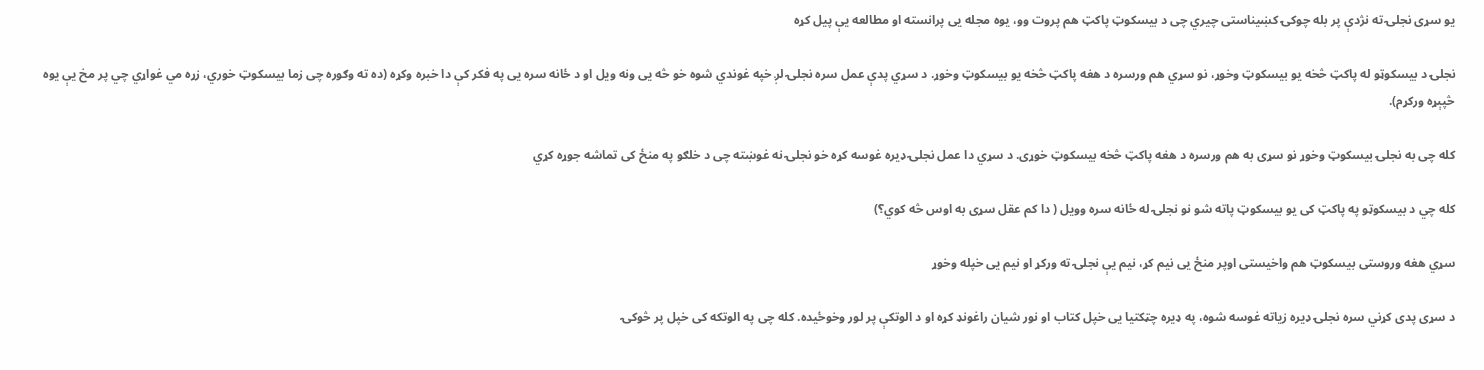یو سړی نجلۍ ته نژدې پر بله چوکۍ کښیناستی چیري چی د بیسکوټ پاکټ هم پروت وو، یوه مجله یی پرانسته او مطالعه یې پیل کړه

نجلۍ د بیسکوټو له پاکټ څخه یو بیسکوټ وخوړ، نو سړي هم ورسره د هغه پاکټ څخه یو بیسکوټ وخوړ. د سړي پدې عمل سره نجلۍ لږ خپه غوندي شوه خو څه یی ونه ویل او د ځانه سره یی په فکر کې دا خبره وکړه (ده ته وګوره چی زما بیسکوټ خوري، زړه مي غواړي چي پر مخ یې یوه څپېړه ورکړم).

کله چی به نجلۍ بیسکوټ وخوړ نو سړی به هم ورسره د هغه پاکټ څخه بیسکوټ خوړی. د سړي دا عمل نجلۍ ډیره غوسه کړه خو نجلۍ نه غوښته چی د خلګو په منځ کی تماشه جوړه کړي

کله چي د بیسکوټو په پاکټ کی یو بیسکوټ پاته شو نو نجلۍ له ځانه سره وویل ( دا کم عقل سړی به اوس څه کوي؟)

سړي هغه وروستی بیسکوټ هم واخیستی اوپر منځ یی نیم کړ، نیم یې نجلۍ ته ورکړ او نیم یی خپله وخوړ

د سړی پدی کړني سره نجلۍ ډیره زیاته غوسه شوه، په ډیره چټکتیا یی خپل کتاب او نور شیان راغونډ کړه او د الوتکې پر لور وخوځیده. کله چی په الوتکه کی خپل پر څوکۍ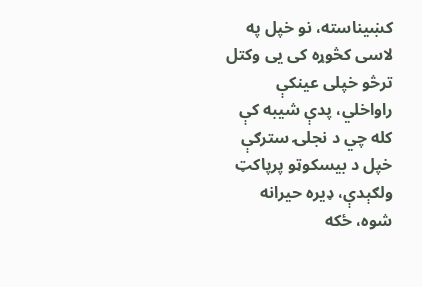کښیناسته، نو خپل په لاسی کڅوړه کی یی وکتل ترڅو خپلی عینکې راواخلي، پدې شیبه کې کله چي د نجلۍ سترګې خپل د بیسکوټو پرپاکټ ولګېدې، ډیره حیرانه شوه، ځکه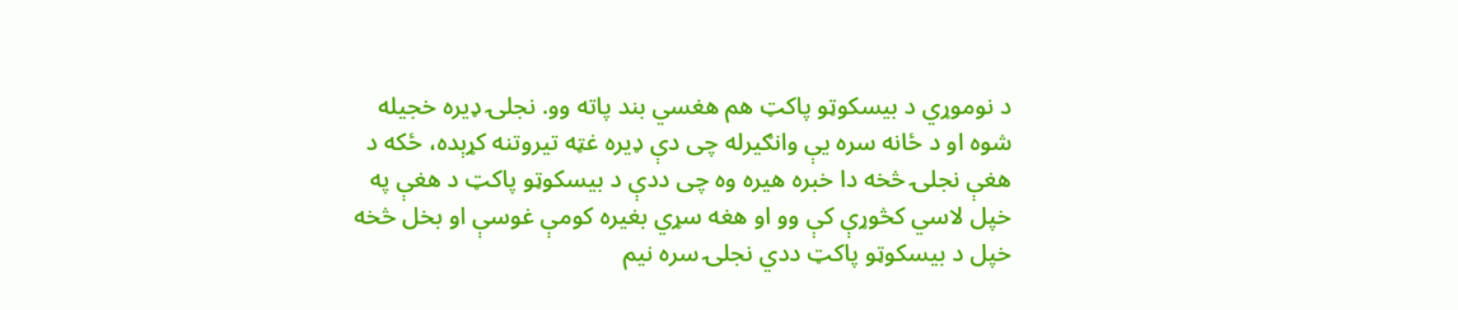د نوموړي د بیسکوټو پاکټ هم هغسي بند پاته وو. نجلۍ ډیره خجیله شوه او د ځانه سره یې وانګیرله چی دې ډیره غټه تیروتنه کړېده، ځکه د هغې نجلۍ څخه دا خبره هیره وه چی ددې د بیسکوټو پاکټ د هغې په خپل لاسي کڅوړې کې وو او هغه سړي بغیره کومې غوسې او بخل څخه خپل د بیسکوټو پاکټ ددي نجلۍ سره نیم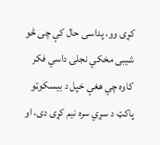کړی وو، پداسی حال کې چی څو شیبی مخکي نجلۍ داسي فکر کاوه چي هغې خپل د بیسکوټو پاکټ د سړي سره نیم کړی دی، او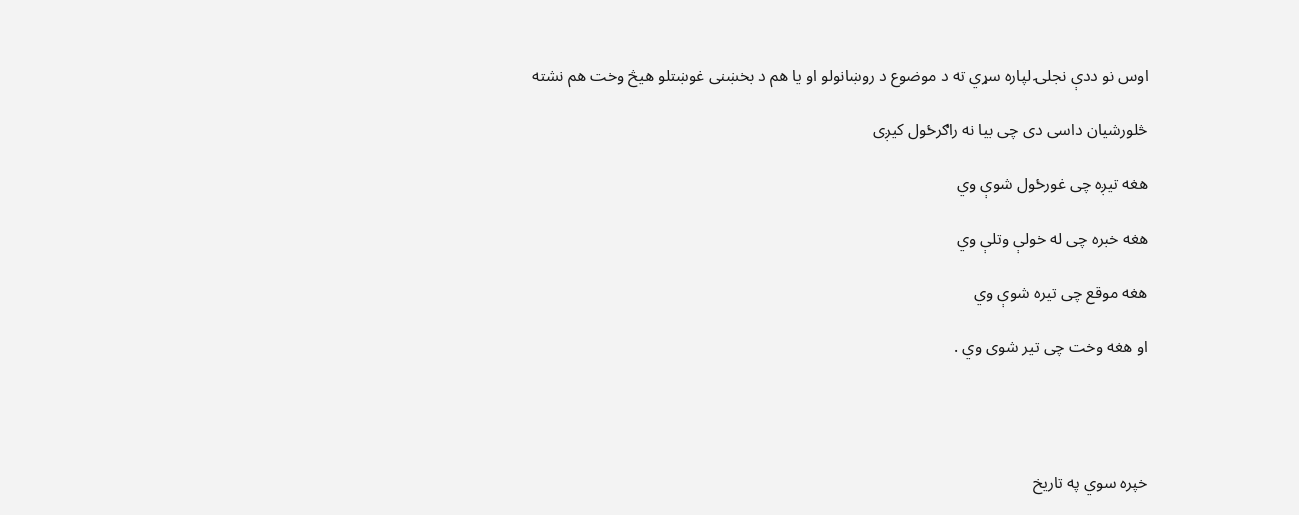اوس نو ددې نجلۍ لپاره سړي ته د موضوع د روښانولو او یا هم د بخښنی غوښتلو هیڅ وخت هم نشته

څلورشیان داسی دی چی بیا نه راګرځول کیږی

هغه تیږه چی غورځول شوې وي

هغه خبره چی له خولې وتلې وي

هغه موقع چی تیره شوې وي

او هغه وخت چی تیر شوی وي .




خپره سوي په تاريخ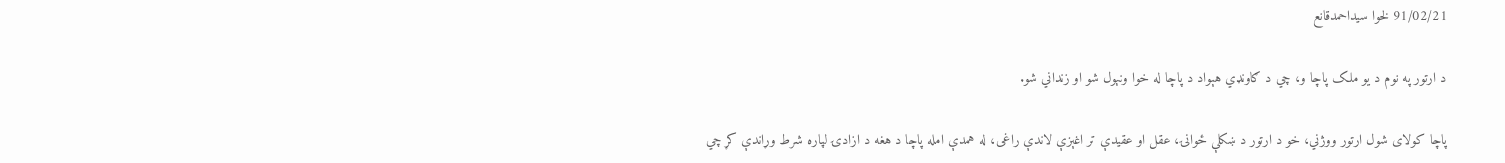91/02/21 لخوا سیداحمدقانع

د ارتور په نوم د يو ملک پاچا و، چي د ګاونډي هېواد د پاچا له خوا ونېول شو او زنداني شو.

پاچا کولاى شول ارتور ووژني، خو د ارتور د ښکلې ځوانۍ، عقل او عقيدې تر اغېزې لاندې راغى، له همدې امله پاچا د هغه د ازادۍ لپاره شرط وړاندې کړ چي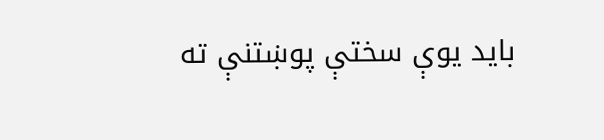بايد يوې سختې پوښتنې ته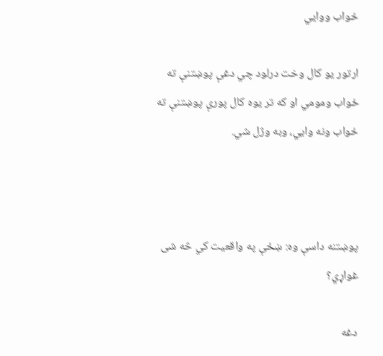ځواب ووايي

ارتور يو کال وخت درلود چي دغې پوښتنې ته ځواب ومومي او که تر يوه کال پورې پوښتنې ته ځواب ونه وايي، وبه وژل شي.



پوښتنه داسې وه: ښځې په واقعيت کي څه شى غواړي؟

دغه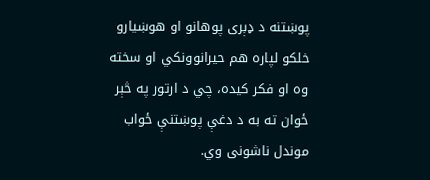پوښتنه د ډېرى پوهانو او هوښيارو خلکو لپاره هم حيرانوونکي او سخته وه او فکر کيده، چي د ارتور په څېر ځوان ته به د دغې پوښتنې ځواب موندل ناشونى وي.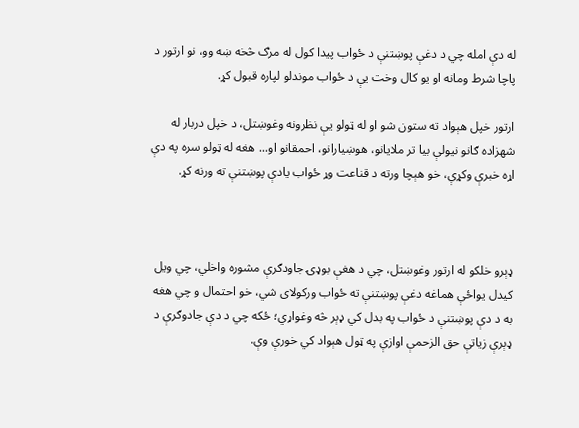له دې امله چي د دغې پوښتنې د ځواب پيدا کول له مرګ څخه ښه وو، نو ارتور د پاچا شرط ومانه او يو کال وخت يې د ځواب موندلو لپاره قبول کړ.

ارتور خپل هېواد ته ستون شو او له ټولو يې نظرونه وغوښتل، د خپل دربار له شهزاده ګانو نيولې بيا تر ملايانو، هوښيارانو، احمقانو او... هغه له ټولو سره په دې اړه خبرې وکړې، خو هېچا ورته د قناعت وړ ځواب يادې پوښتنې ته ورنه کړ.



ډېرو خلکو له ارتور وغوښتل، چي د هغې بوډۍ جاودګرې مشوره واخلي، چي ويل کيدل يواځې هماغه دغې پوښتنې ته ځواب ورکولاى شي، خو احتمال و چي هغه به د دې پوښتنې د ځواب په بدل کي ډېر څه وغواړي؛ ځکه چي د دې جادوګرې د ډېرې زياتې حق الزحمې اوازې په ټول هېواد کي خورې وې.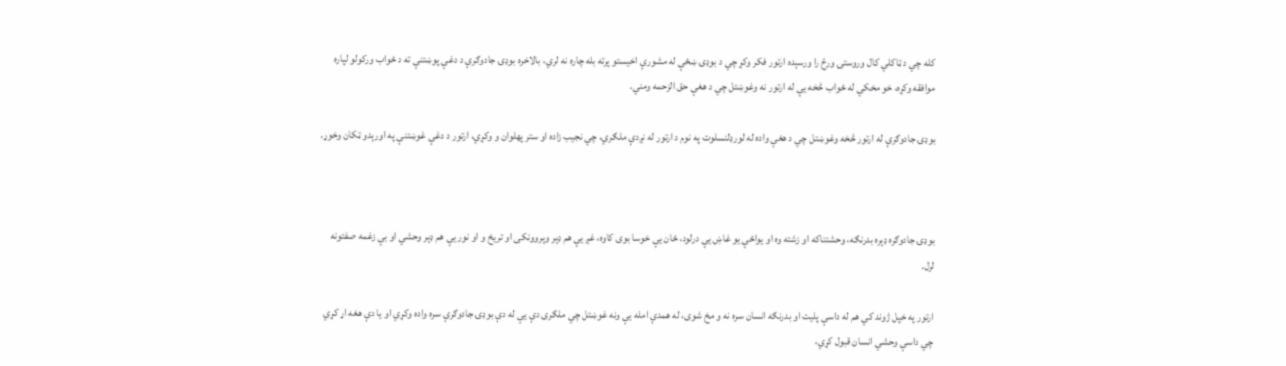کله چي د ټاکلي کال وروستۍ ورځ را ورسېده ارتور فکر وکړ چي د بوډۍ ښځې له مشورې اخيستو پرته بله چاره نه لري، بالاخره بوډۍ جادوګرې د دغې پوښتنې ته د ځواب ورکولو لپاره موافقه وکړه، خو مخکي له ځواب څخه يې له ارتور نه وغوښتل چي د هغې حق الزحمه ومني.

بوډۍ جادوګرې له ارتور څخه وغوښتل چي د هغې واده له لورډلنسلوت په نوم د ارتور له نږدې ملګري، چي نجيب زاده او ستر پهلوان و وکړي، ارتور د دغې غوښتنې په اورېدو ټکان وخوړ.



بوډۍ جادوګره ډېره بدرنګه، وحشتناکه او زشته وه او يواځې يو غاښ يې درلود، ځان يې خوسا بوى کاوه، غږ يې هم ډېر وېروونکى او تريخ و او نور يې هم ډېر وحشي او بې زغمه صفتونه لرل.

ارتور په خپل ژوند کي هم له داسې پليت او بدرنګه انسان سره نه و مخ شوى، له همدې امله يې ونه غوښتل چي ملګرى دې يې له دې بوډۍ جادوګرې سره واده وکړي او يا دې هغه اړ کړي چي داسې وحشي انسان قبول کړي،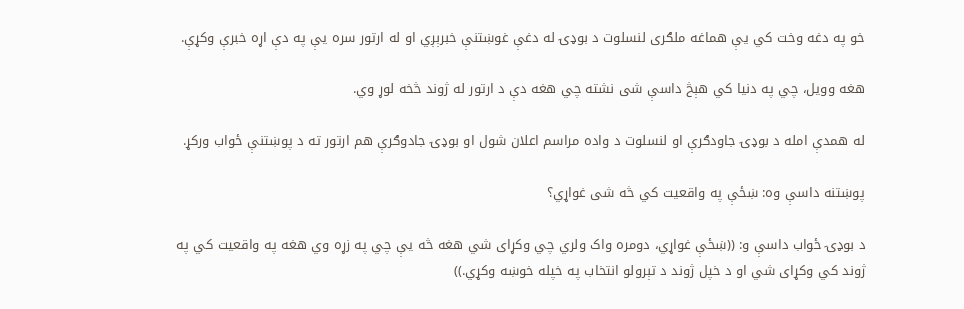خو په دغه وخت کي يې هماغه ملګرى لنسلوت د بوډۍ له دغې غوښتنې خبرېږي او له ارتور سره يې په دې اړه خبرې وکړې.

هغه وويل، چي په دنيا کي هېڅ داسې شى نشته چي هغه دې د ارتور له ژوند څخه لوړ وي.

له همدې امله د بوډۍ جاودګرې او لنسلوت د واده مراسم اعلان شول او بوډۍ جادوګرې هم ارتور ته د پوښتنې ځواب ورکړ.

پوښتنه داسې وه: ښځې په واقعيت کي څه شى غواړي؟

د بوډۍ ځواب داسې و: ((ښځې غواړي، دومره واک ولري چي وکړاى شي هغه څه يې چي په زړه وي هغه په واقعيت کي په ژوند کي وکړاى شي او د خپل ژوند د تېرولو انتخاب په خپله خوښه وکړي.))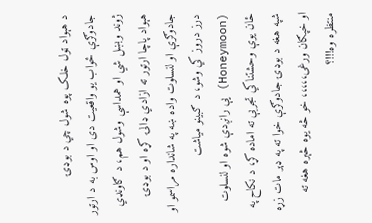د هېواد ټول خلک پوه شول چي د بوډۍ جادوګرې ځواب يو واقعيت دى او اوس به د ارتور ژوند وبښل شي او همداسې وشول هم، د ګاونډي هېواد پاچا ارتور ته ازادي ډالۍ کړه او د بوډۍ جادوګرې او لنسلوت واده ښه په شانداره مراسمو او درز دروز کي وشو، د ګبينو مياشت (Honeymoon) يې رانږدې شوه او لنسلوت ځان يوې وحشتناکي تجربې ته اماده کړ، د نکاح په شپه هغه د بوډۍ جادوګرې خوا ته په ډېر مات زړه او خپګان ورغى،،،،، خو څه يوه څېره هغه ته منتظره وه!!!؟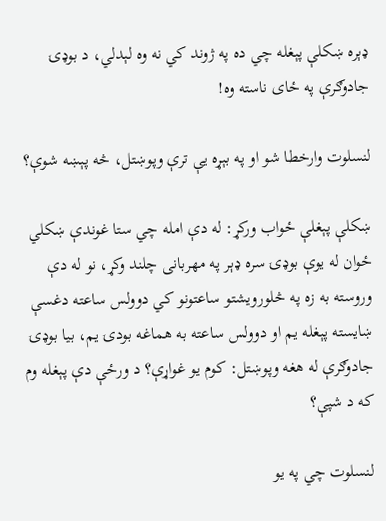ډېره ښکلې پېغله چي ده په ژوند کي نه وه لېدلي، د بوډۍ جادوګرې په ځاى ناسته وه!

لنسلوت وارخطا شو او په بېړه يې ترې وپوښتل، څه پېښه شوې؟

ښکلې پېغلې ځواب ورکړ: له دې امله چي ستا غوندې ښکلي ځوان له يوې بوډۍ سره ډېر په مهربانى چلند وکړ، نو له دې وروسته به زه په څلورويشتو ساعتونو کي دوولس ساعته دغسې ښايسته پېغله يم او دوولس ساعته به هماغه بودۍ يم، بيا بوډۍ جادوګرې له هغه وپوښتل: کوم يو غواړې؟ د ورځې دې پېغله وم که د شپې؟

لنسلوت چي په يو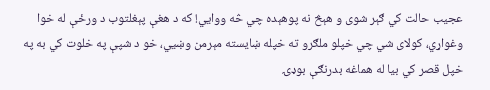عجيب حالت کي ګېر شوى و هېڅ نه پوهېده چي څه ووايي! که د هغې پېغلتوب د ورځې له خوا وغواړي، کولاى شي چي خپلو ملګرو ته خپله ښايسته مېرمن وښيي، خو د شپې په خلوت کي به په خپل قصر کي بيا له هماغه بدرنګې بوډۍ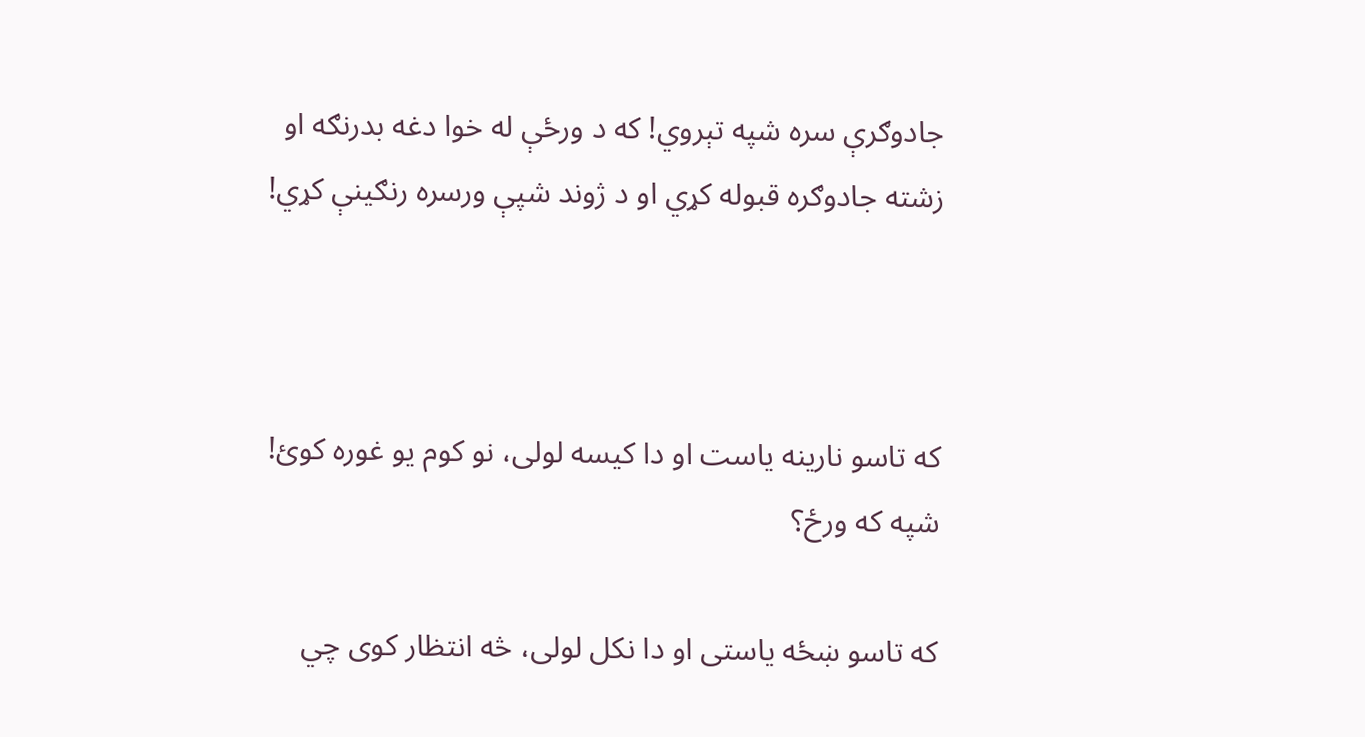جادوګرې سره شپه تېروي! که د ورځې له خوا دغه بدرنګه او زشته جادوګره قبوله کړي او د ژوند شپې ورسره رنګينې کړي!



که تاسو نارينه ياست او دا کيسه لولى، نو کوم يو غوره کوئ! شپه که ورځ؟

که تاسو ښځه ياستى او دا نکل لولى، څه انتظار کوى چي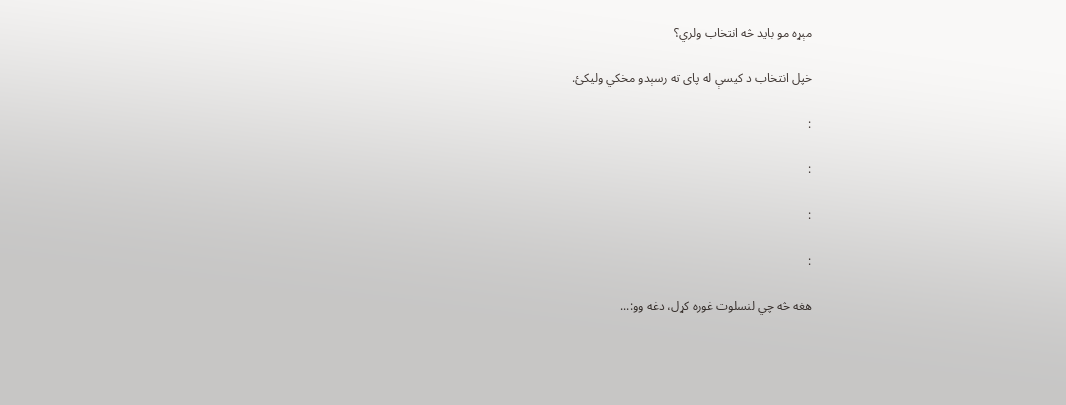مېړه مو بايد څه انتخاب ولري؟

خپل انتخاب د کيسې له پاى ته رسېدو مخکي وليکئ.

:

:

:

:

هغه څه چي لنسلوت غوره کړل، دغه وو:...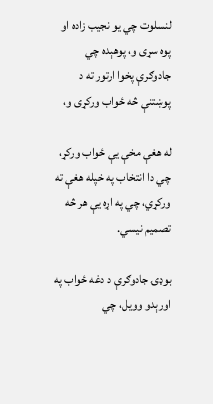لنسلوت چي يو نجيب زاده او پوه سړى و، پوهېده چي جادوګرې پخوا ارتور ته د پوښتنې څه ځواب ورکړى و،

له هغې مخې يې ځواب ورکړ، چي دا انتخاب په خپله هغې ته ورکړي، چي په اړه يې هر څه تصميم نيسي.

بوډۍ جادوګرې د دغه ځواب په اورېدو وويل، چي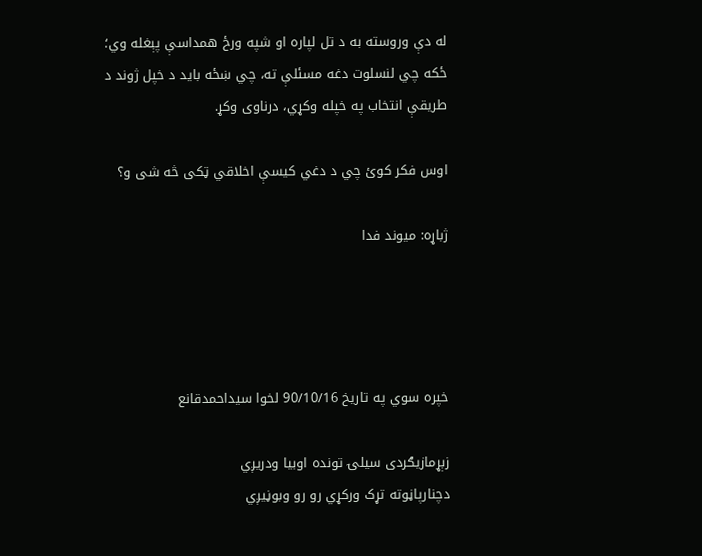له دې وروسته به د تل لپاره او شپه ورځ همداسې پېغله وي؛ ځکه چي لنسلوت دغه مسئلې ته، چي ښځه بايد د خپل ژوند د طريقې انتخاب په خپله وکړي، درناوى وکړ.

اوس فکر کوئ چي د دغي کيسې اخلاقي ټکى څه شى و؟

ژباړه: ميوند فدا




خپره سوي په تاريخ 90/10/16 لخوا سیداحمدقانع

زېړمازيګردى سيلۍ تونده اوبيا ودريږي
دچنارپاڼوته تړک ورکړي رو رو وبوڼيږي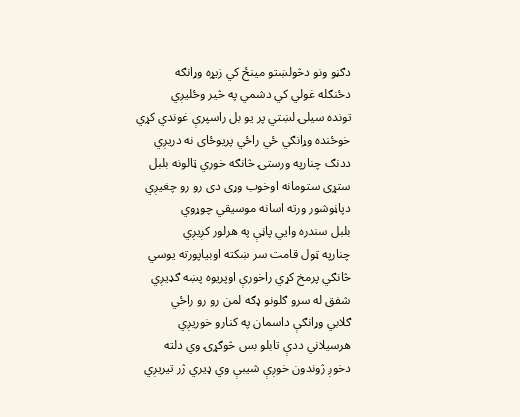دګڼو ونو دڅولښتو مينځ کي زيړه وړانګه
دځنګله غولي کي دشمي په څير وځليږي
تونده سيلۍ لښتي پر يو بل راسپرې غوندي کړي
خوځنده وړانګي ځي راځي پريوځاى نه دريږي
ددنګ چنارپه ورستۍ څانګه خوري ټالونه بلبل
ستړى ستومانه اوخوب وړى دى رو رو چغيږي
دپاڼوشور ورته اسانه موسيقي چوړوي
بلبل سندره وايي پاڼې په هرلور کږيږي
چنارپه ټول قامت سر ښکته اوبياپورته يوسي
څانګي پرمخ کړي راخورې اوپريوه پښه ګډيږي
شفق له سرو ګلونو ډګه لمن رو رو راځي
ګلابي وړانګې داسمان په کنارو خوريږي
هرسيلاني ددې تابلو بس څوګړۍ وي دلته
دخوږ ژوندون خوږې شيبې وي ډيري ژر تيريږي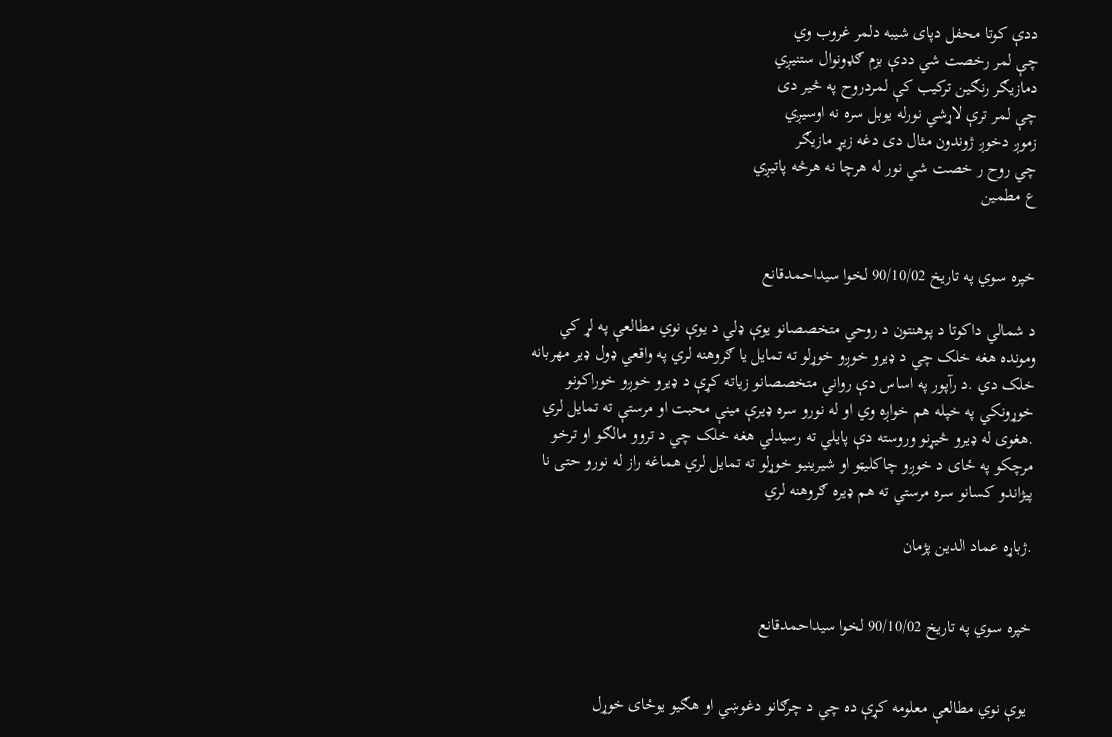ددې کوتا محفل دپاى شيبه دلمر غروب وي
چې لمر رخصت شي ددې بزم ګډونوال ستنيږي
دمازيګر رنګين ترکيب کې لمردروح په څير دى
چې لمـر ترې لاړشي نورله يوبل سره نه اوسيږي
زموږ دخوږ ژوندون مثال دى دغه زيړ مازيګر
چي روح ر خصت شي نور له هرچا نه هرڅه پاتيږي
ع مطمین


خپره سوي په تاريخ 90/10/02 لخوا سیداحمدقانع

د شمالي داکوتا د پوهنتون د روحي متخصصانو یوې ډلي د یوې نوي مطالعې په لړ کي ومونده هغه خلک چي د ډیرو خوږو خوړلو ته تمایل یا ګروهنه لري په واقعي ډول ډیر مهربانه خلک دي .د رآپور په اساس دې رواني متخصصانو زیاته کړې د ډیرو خوږو خوراکونو خوړونکي په خپله هم خواږه وي او له نورو سره ډیرې مینې محبت او مرستې ته تمایل لري .هغوی له ډیرو څیړنو وروسته دې پایلي ته رسیدلي هغه خلک چي د تروو مالګو او ترخو مرچکو په ځای د خوږو چاکلیټو او شیرینیو خوړلو ته تمایل لري هماغه راز له نورو حتى نا پیژاندو کسانو سره مرستي ته هم ډیره ګروهنه لري

.ژباړه عماد الدین پژمان


خپره سوي په تاريخ 90/10/02 لخوا سیداحمدقانع


 یوې نوي مطالعې معلومه کړې ده چي د چرګانو دغوښي او هګیو یوځاى خوړل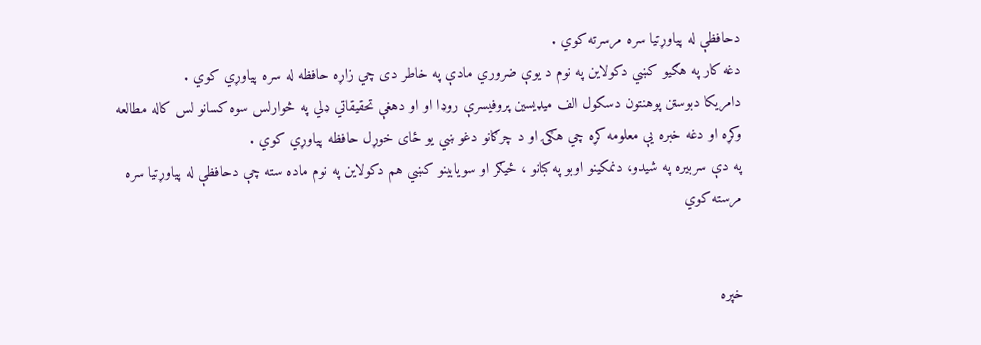دحافظې له پیاوړتیا سره مرسرته کوي .
دغه کار په هګیو کښي دکولاین په نوم د یوې ضروري مادې په خاطر دی چي زاړه حافظه له سره پیاوړي کوي .
دامریکا دبوسټن پوهنتون دسکول الف میډیسین پروفیسرې روډا او او دهغې تحقیقاتي ډلي په څوارلس سوه کسانو لس کاله مطالعه وکړه او دغه خبره یې معلومه کړه چي هګۍ او د چرګانو دغو ښي یو ځاى خوړل حافظه پیاوړي کوي .
په دې سربیره په شیدو، دنمکینو اوبو په کبانو ، ځیګر او سویابینو کښي هم دکولاین په نوم ماده سته چې دحافظې له پیاوړتیا سره مرسته کوي


خپره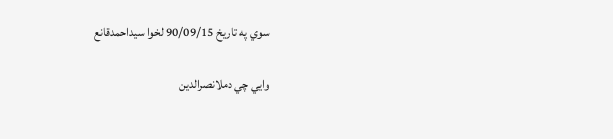سوي په تاريخ 90/09/15 لخوا سیداحمدقانع

وايي چي دملانصرالدين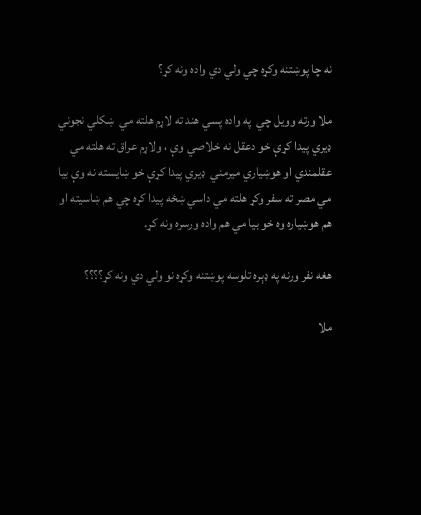نه چا پوښتنه وکړه چي ولي دي واده ونه کړ؟

ملا ورته وويل چي  په واده پسي هند ته لاړم هلته مي  ښکلي نجوني ډيري پيدا کړې خو دعقل نه خلاصي وې ، ولاړم عراق ته هلته مي عقلمندي او هوښياري ميرمني  ډيري پيدا کړې خو ښايسته نه وې بيا مي مصر ته سفر وکړ هلته مي داسي ښځه پيدا کړه چي هم ښاسيته او هم هوښياره وه خو بيا مي هم واده ورسره ونه کړ.

هغه نفر ورنه په ډېره تلوسه پوښتنه وکړه نو ولي دي ونه کړ؟؟؟؟

ملا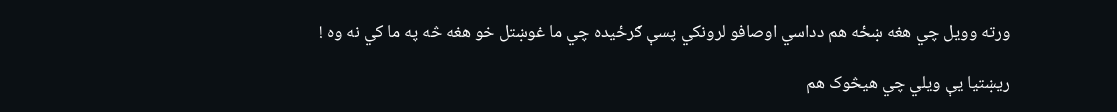ورته وويل چي هغه ښځه هم دداسي اوصافو لرونکي پسې ګرځيده چي ما غوښتل خو هغه څه په ما کي نه وه !

ريښتيا يې ويلي چي هيڅوک هم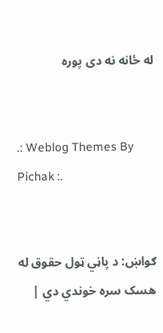له ځانه نه دى پوره


.: Weblog Themes By Pichak :.


ګواښ: د پاڼي ټول حقوق له هسک سره خوندي دي |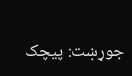جوړښت: پیچک